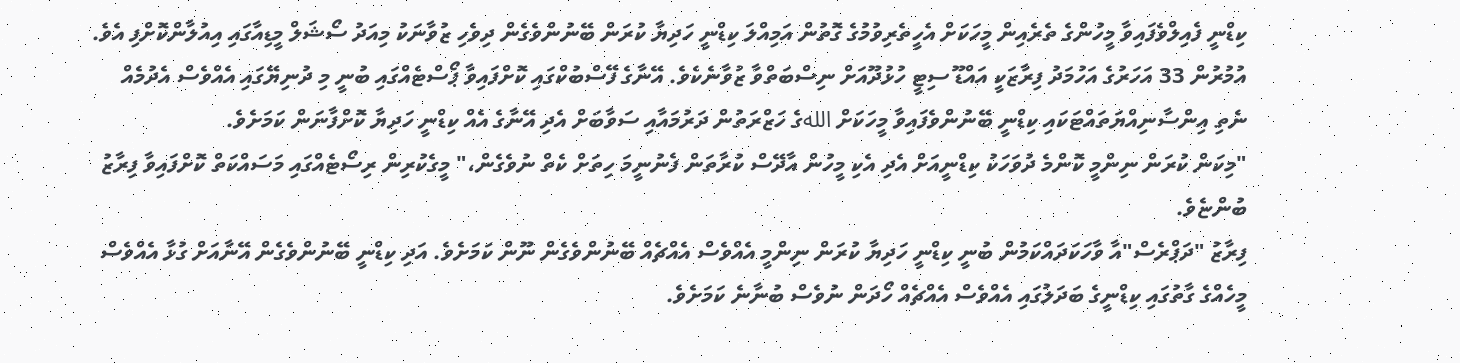ކިޑްނީ ފެއިލްވެފައިވާ މީހުންގެ ތެރެއިން މީހަކަށް އެހީތެރިވުމުގެ ގޮތުން އަމިއްލަ ކިޑްނީ ހަދިޔާ ކުރަން ބޭނުންވެގެން ދިވެހި ޒުވާނަކު މިއަދު ސޯޝަލް މީޑިއާގައި އިއުލާންކޮށްފި އެވެ.
އުމުރުން 33 އަހަރުގެ އަހުމަދު ފިރާޒަކީ އައްޑޫ ސިޓީ ހުޅުދޫއަށް ނިސްބަތްވާ ޒުވާނެކެވެ. އޭނާގެ ފޭސްބުކްގައި ކޮށްފައިވާ ޕޯސްޓެއްގައި ބުނީ މި ދުނިޔޭގައި އެއްވެސް އެދުމެއް ނެތި އިންސާނިއްޔަތައްޓަކައި ކިޑްނީ ބޭނުންވެފައިވާ މީހަކަށް اللهގެ ހަޒްރަތުން ދަރުމައާއި ސަވާބަށް އެދި އޭނާގެ އެއް ކިޑްނީ ހަދިޔާ ކޮށްފާނަން ކަމަށެވެ.
"މިކަން ކުރަން ނިންމީ ކޮންމެ ދުވަހަކު ކިޑްނީއަށް އެދި އެކި މީހުން އާދޭސް ކުރާތަން ފެނުނީމަ ހިތަށް ކެތް ނުވެގެން،" މީގެކުރިން ރިސޯޓެއްގައި މަސައްކަތް ކޮށްފައިވާ ފިރާޒު ބުންޏެވެ.
ފިރާޒު "ދަޕްރެސް"އާ ވާހަކަދައްކަމުން ބުނީ ކިޑްނީ ހަދިޔާ ކުރަން ނިންމީ އެއްވެސް އެއްޗެއް ބޭނުންވެގެން ނޫން ކަމަށެވެ. އަދި ކިޑްނީ ބޭނުންވެގެން އޭނާއަށް ގުޅާ އެއްވެސް މީހެއްގެ ގާތުގައި ކިޑްނީގެ ބަދަލުގައި އެއްވެސް އެއްޗެއް ހޯދަން ނުވެސް ބުނާނެ ކަމަށެވެ.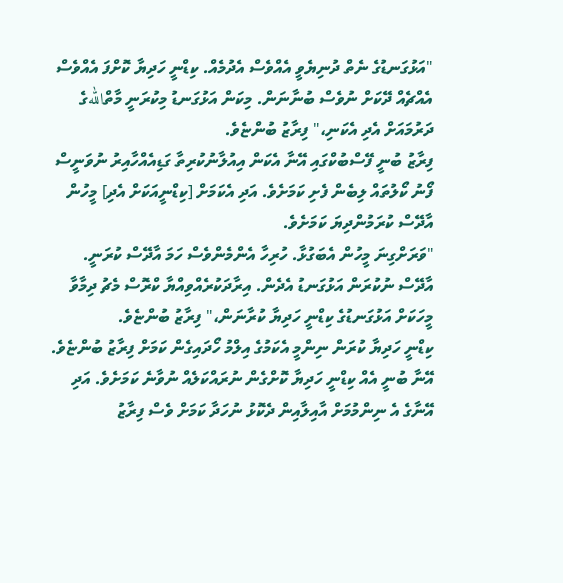"އަޅުގަނޑުގެ ނެތް ދުނިޔެވީ އެއްވެސް އެދުމެއް. ކިޑްނީ ހަދިޔާ ކޮށްފަ އެއްވެސް އެއްޗެއް ދޭކަށް ނުވެސް ބުނާނަން. މިކަން އަޅުގަނޑު މިކުރަނީ މާތްاللهގެ ދަރުމައަށް އެދި އެކަނި،" ފިރާޒު ބުންޏެވެ.
ފިރާޒު ބުނީ ފޭސްބުކްގައި އޭނާ އެކަން އިއުލާނުކުރިތާ ގަޑިއެއްހާއިރު ނުވަނީސް ފޯނު ކޯލުތައް ލިބެން ފެށި ކަމަށެވެ. އަދި އެކަމަށް [ކިޑްނީއަކަށް އެދި] މީހުން އާދޭސް ކުރަމުންދިޔަ ކަމަށެވެ.
"ވަރަށްގިނަ މީހުން އެބަގުޅާ. ހުރިހާ އެންމެންވެސް ހަމަ އާދޭސް ކުރަނީ. އާދޭސް ނުކުރަން އަޅުގަނޑު އެދެން. އިރާދަކުރެއްވިއްޔާ ކްރޮސް މެޗު ދިމާވާ މީހަކަށް އަޅުގަނޑުގެ ކިޑްނީ ހަދިޔާ ކުރާނަން،" ފިރާޒު ބުންޏެވެ.
ކިޑްނީ ހަދިޔާ ކުރަން ނިންމީ އެކަމުގެ އިލްމު ހޯދައިގެން ކަމަށް ފިރާޒު ބުންޏެވެ. އޭނާ ބުނީ އެއް ކިޑްނީ ހަދިޔާ ކޮށްގެން ނުރައްކަލެއް ނުވާނެ ކަމަށެވެ. އަދި އޭނާގެ އެ ނިންމުމަށް އާއިލާއިން ދެކޮޅު ނުހަދާ ކަމަށް ވެސް ފިރާޒު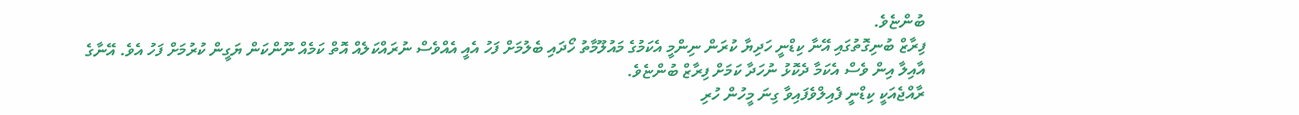ބުންޏެވެ.
ފިރާޒް ބުނިގޮތުގައި އޭނާ ކިޑްނީ ހަދިޔާ ކުރަން ނިންމީ އެކަމުގެ މައުލޫމާތު ހޯދައި ބެލުމަށް ފަހު އެއީ އެއްވެސް ނުރައްކަލެއް އޮތް ކަމެއް ނޫންކަން ޔަގީން ކުރުމަށް ފަހު އެވެ. އޭނާގެ އާއިލާ އިން ވެސް އެކަމާ ދެކޮޅު ނުހަދާ ކަމަށް ފިރާޒް ބުންޏެވެ.
ރާއްޖެއަކީ ކިޑްނީ ފެއިލްވެފައިވާ ގިނަ މީހުން ހުރި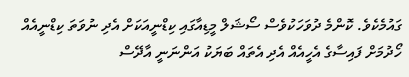ގައުމެކެވެ. ކޮންމެ ދުވަހަކުވެސް ސޯޝަލް މީޑިއާގައި ކިޑްނީއަކަށް އެދި ނުވަތަ ކިޑްނީއެއް ހޯދުމަށް ފައިސާގެ އެހީއެއް އެދި އެތައް ބަޔަކު އަންނަނީ އާދޭސް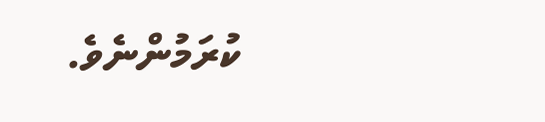ކުރަމުންނެވެ.